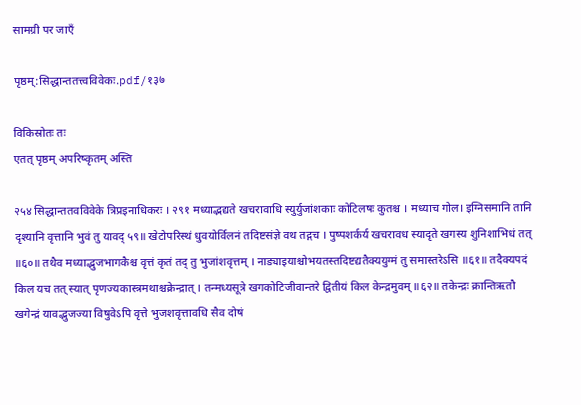सामग्री पर जाएँ

पृष्ठम्:सिद्धान्ततत्त्वविवेकः.pdf/१३७

विकिस्रोतः तः
एतत् पृष्ठम् अपरिष्कृतम् अस्ति

२५४ सिद्धान्ततवविवेके त्रिप्रइनाधिकरः । २९१ मध्याद्भद्यते खचरावाधि स्युर्युजांशकाः कोटिलषः कुतश्च । मध्याच गोल। इग्निसमानि तानि दृश्यानि वृत्तानि भुवं तु यावद् ५९॥ खेटोपरिस्थं धुवयोर्विलनं तदिष्टसंज्ञे वथ तद्गच । पुष्पशर्कर्य खचरावध स्यादृते खगस्य शुनिशाभिधं तत् ॥६०॥ तथैव मध्याद्भुजभागकैश्च वृत्तं कृतं तद् तु भुजांशवृत्तम् । नाड्याइयाश्चोभयतस्तदिष्टद्यतैक्ययुग्मं तु समास्तरेऽसि ॥६१॥ तदैक्यपदं किल यच तत् स्यात् पृणज्यकास्त्रमथाश्चक्रेन्द्रात् । तन्मध्यसूत्रे खगकोटिजीवान्तरे द्वितीयं किल केन्द्रमुवम् ॥६२॥ तकेन्द्रः क्रान्तिऋतौ खगेन्द्रं यावद्भुजज्या विषुवेऽपि वृत्ते भुजशवृत्तावधि सैव दोषं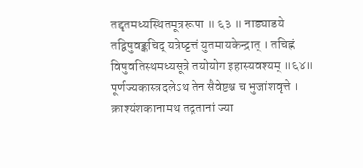तद्दृतमध्यस्थितमूत्ररूपा ॥ ६३ ॥ नाड्याडये तद्विषुवङ्कचिद् यत्रेष्ट्टत्तं युतमायकेन्द्रात् । तचिह्नं विषुवतिस्थमध्यसूत्रे तयोयोग इहास्यवश्यम् ॥६४॥ पूर्णज्यकास्त्रदलेऽथ तेन सैवेष्टश्च च भुजांशवृत्ते । क्राश्यंशकानामथ तद्गतानां ज्या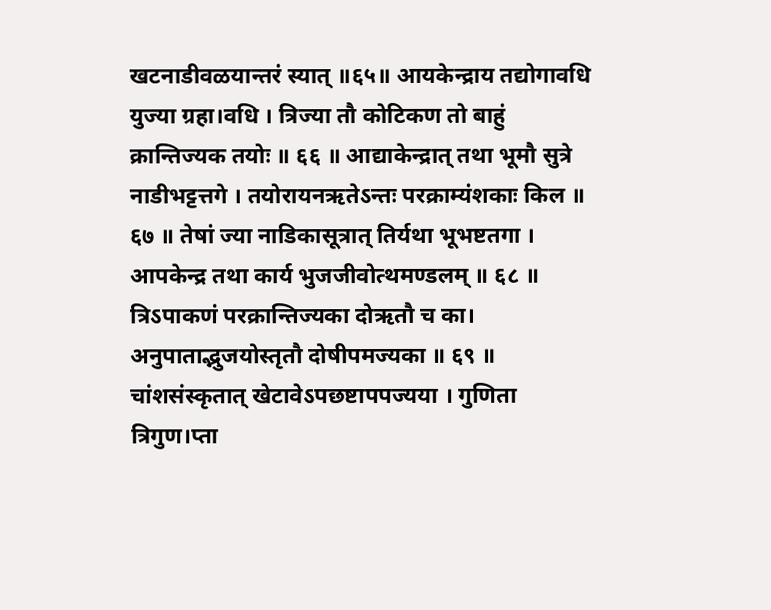खटनाडीवळयान्तरं स्यात् ॥६५॥ आयकेन्द्राय तद्योगावधि युज्या ग्रहा।वधि । त्रिज्या तौ कोटिकण तो बाहुं क्रान्तिज्यक तयोः ॥ ६६ ॥ आद्याकेन्द्रात् तथा भूमौ सुत्रे नाडीभट्टत्तगे । तयोरायनऋतेऽन्तः परक्राम्यंशकाः किल ॥ ६७ ॥ तेषां ज्या नाडिकासूत्रात् तिर्यथा भूभष्टतगा । आपकेन्द्र तथा कार्य भुजजीवोत्थमण्डलम् ॥ ६८ ॥ त्रिऽपाकणं परक्रान्तिज्यका दोऋतौ च का। अनुपाताद्भुजयोस्तृतौ दोषीपमज्यका ॥ ६९ ॥ चांशसंस्कृतात् खेटावेऽपछष्टापपज्यया । गुणिता त्रिगुण।प्ता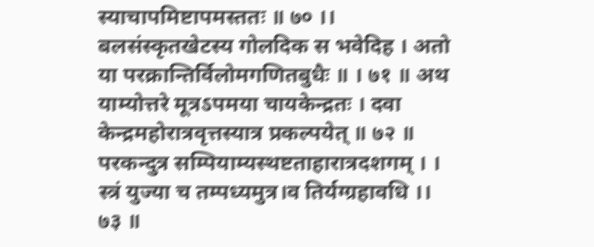स्याचापमिष्टापमस्ततः ॥ ७० ।। बलसंस्कृतखेटस्य गोलदिक स भवेदिह । अतो या परक्रान्तिर्विलोमगणितबुधैः ॥ । ७१ ॥ अथ याम्योत्तरे मूत्रऽपमया चायकेन्द्रतः । दवा केन्द्रमहोरात्रवृत्तस्यात्र प्रकल्पयेत् ॥ ७२ ॥ परकन्दुत्र सम्पियाम्यस्थष्टताहारात्रदशगम् । । स्त्रं युज्या च तम्पध्यमुत्र।व तिर्यग्ग्रहावधि ।। ७३ ॥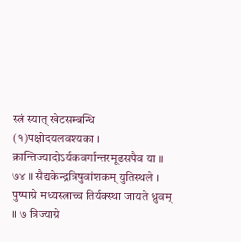स्त्रं स्यात् खेटसम्बन्धि (१)पक्षोदयलवश्यका । क्रान्तिज्यादोऽर्यकवर्गान्तरमूढसपैव या ॥ ७४ ॥ सैद्यकेन्द्रत्रिषुवांशकम् युतिस्थले । पुष्पाग्रे मध्यस्त्राच्च तिर्यक्स्था जायते ध्रुवम् ॥ ७ त्रिज्याग्रे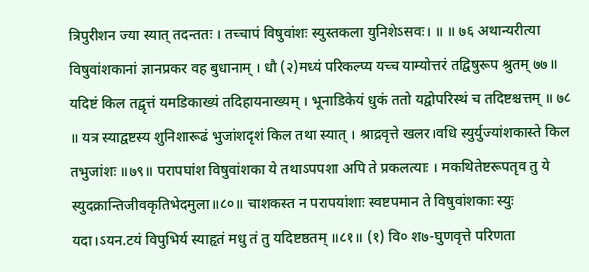त्रिपुरीशन ज्या स्यात् तदन्ततः । तच्चापं विषुवांशः स्युस्तकला युनिशेऽसवः। ॥ ॥ ७६ अथान्यरीत्या विषुवांशकानां ज्ञानप्रकर वह बुधानाम् । धौ (२)मध्यं परिकल्प्य यच्च याम्योत्तरं तद्विषुरूप श्रुतम् ७७॥ यदिष्टं किल तद्वृत्तं यमडिकाख्यं तदिहायनाख्यम् । भूनाडिकेयं धुकं ततो यद्वोपरिस्थं च तदिष्टश्चत्तम् ॥ ७८ ॥ यत्र स्याद्वष्टस्य शुनिशारूढं भुजांशदृशं किल तथा स्यात् । श्राद्रवृत्ते खलर।वधि स्युर्युज्यांशकास्ते किल तभुजांशः ॥७९॥ परापघांश विषुवांशका ये तथाऽपपशा अपि ते प्रकलत्याः । मकथितेष्टरूपतृव तु ये स्युदक्रान्तिजीवकृतिभेदमुला॥८०॥ चाशकस्त न परापयांशाः स्वष्टपमान ते विषुवांशकाः स्युः यदा।ऽयन.टयं विपुभिर्य स्याहृतं मधु तं तु यदिष्टष्ठतम् ॥८१॥ (१) वि० श७-घुणवृत्ते परिणता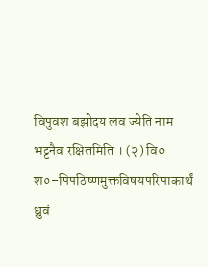विपुवश बझोदय लव ज्येति नाम भट्टनैव रक्षितमिति । (२) वि० श०–पिपठिष्णमुक्तविषयपरिपाकार्थं ध्रुवं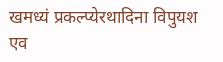खमध्यं प्रकल्प्येरथादिना विपुयश एव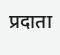प्रदाता